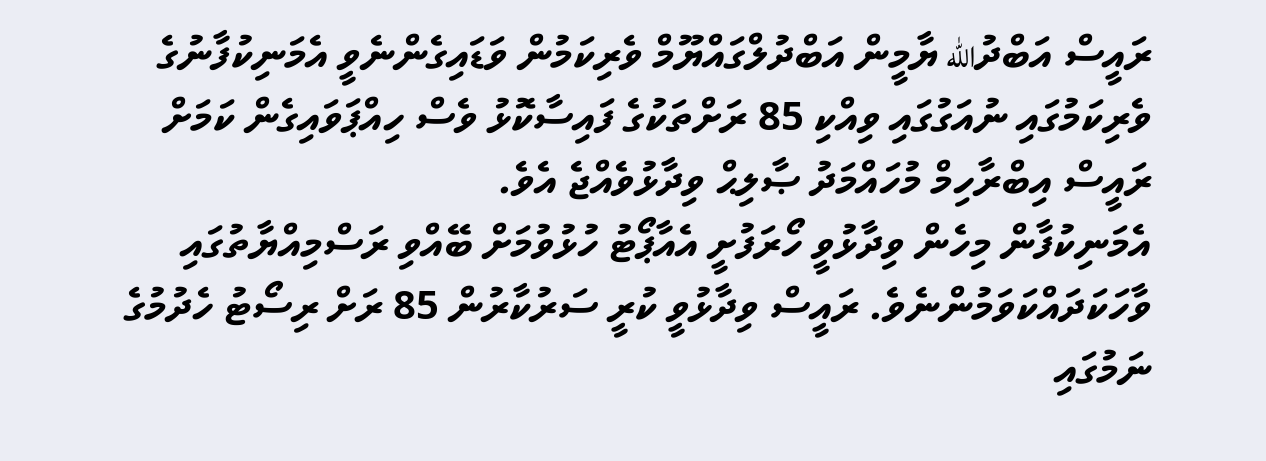ރައީސް އަބްދުالله ޔާމީން އަބްދުލްގައްޔޫމް ވެރިކަމުން ވަޑައިގެންނެވީ އެމަނިކުފާނުގެ ވެރިކަމުގައި ނުއަގުގައި ވިއްކި 85 ރަށްތަކުގެ ފައިސާކޮޅު ވެސް ހިއްޕަވައިގެން ކަމަށް ރައީސް އިބްރާހިމް މުހައްމަދު ޞާލިޙް ވިދާޅުވެއްޖެ އެވެ.
އެމަނިކުފާން މިހެން ވިދާޅުވީ ހޯރަފުށީ އެއާޕޯޓު ހުޅުވުމަށް ބޭއްވި ރަސްމިއްޔާތުގައި ވާހަކަދައްކަވަމުންނެވެ. ރައީސް ވިދާޅުވީ ކުރީ ސަރުކާރުން 85 ރަށް ރިސޯޓު ހެދުމުގެ ނަމުގައި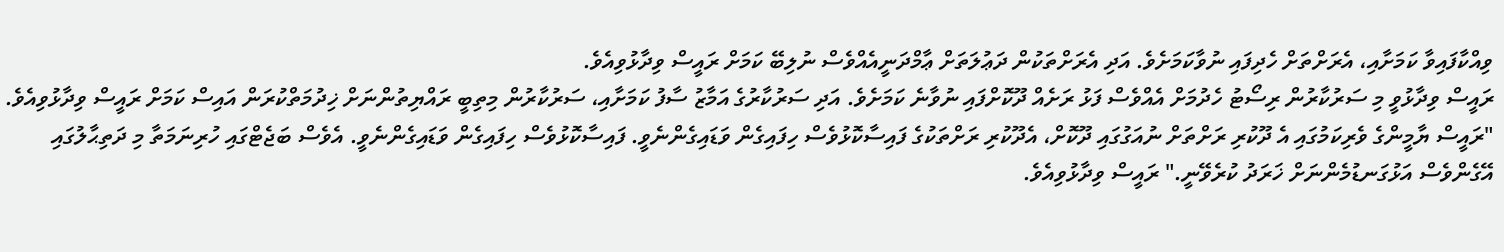ވިއްކާފައިވާ ކަމަށާއި، އެރަށްތަށް ހެދިފައި ނުވާކަމަށެވެ. އަދި އެރަށްތަކުން ދަޢުލަތަށް ޢާމްދަނީއެއްވެސް ނުލިބޭ ކަމަށް ރައީސް ވިދާޅުވިއެވެ.
ރައީސް ވިދާޅުވީ މި ސަރުކާރުން ރިސޯޓު ހެދުމަށް އެއްވެސް ފަޅު ރަށެއް ދޫކޮށްފައި ނުވާނެ ކަމަށެވެ. އަދި ސަރުކާރުގެ އަމާޒު ސާފު ކަމަށާއި، ސަރުކާރުން މިތިބީ ރައްޔިތުންނަށް ޚިދުމަތްކުރަން އައިސް ކަމަށް ރައީސް ވިދާޅުވިއެވެ.
"ރައީސް ޔާމީންގެ ވެރިކަމުގައި އެ ދޫކުރި ރަށްތަށް ނުއަގުގައި ދޫކޮށް، އެދޫކުރި ރަށްތަކުގެ ފައިސާކޮޅުވެސް ހިފައިގެން ވަޑައިގެންނެވީ. ފައިސާކޮޅުވެސް ހިފައިގެން ވަޑައިގެންނެވީ. އެވެސް ބަޖެޓްގައި ހުރިނަމަތާ މި ދަތިޙާލުގައި އޭގެންވެސް އަޅުގަނޑުމެންނަށް ޚަރަދު ކުރެވޭނީ." ރައީސް ވިދާޅުވިއެވެ.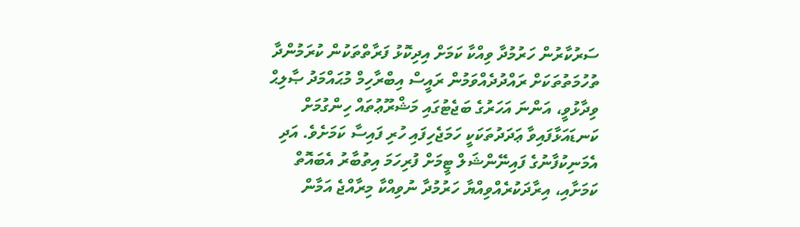ސަރުކާރުން ހަރުމުދާ ވިއްކާ ކަމަށް އިދިކޮޅު ފަރާތްތަކުން ކުރަމުންދާ ތުހުމަތުތަކަށް ރައްދުދެއްވަމުން ރައީސް އިބްރާހިމް މުޙައްމަދު ޞާލިޙް ވިދާޅުވީ، އަންނަ އަހަރުގެ ބަޖެޓުގައި މަޝްރޫޢުތައް ހިންގުމަށް ކަނޑައަޅާފައިވާ ޢަދަދުތަކަކީ ހަމަޖެހިފައި ހުރި ފައިސާ ކަމަށެވެ. އަދި އެމަނިކުފާނުގެ ފައިނޭންޝަލް ޓީމަށް ފުރިހަމަ އިތުބާރު އެބައޮތް ކަމަށާއި، އިރާދަކުރެއްވިއްޔާ ހަރުމުދާ ނުވިއްކާ މިރާއްޖެ އަމާން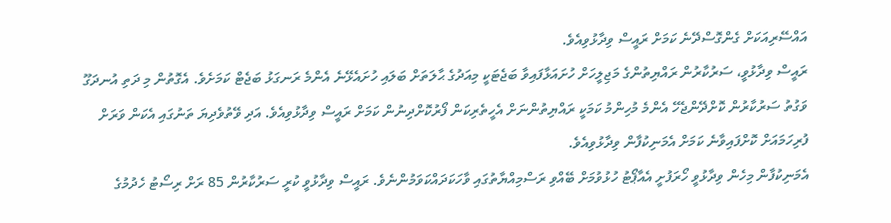އައްސޭރިއަކަށް ގެންގޮސްދޭނެ ކަމަށް ރައީސް ވިދާޅުވިއެވެ.
ރައީސް ވިދާޅުވީ، ސަރުކާރުން ރައްޔިތުންގެ މަޖިލީހަށް ހުށައަޅާފައިވާ ބަޖެޓަކީ މިއަދުގެ ޙާލަތަށް ބަލައި ހުށައެޅޭނެ އެންމެ ރަނގަޅު ބަޖެޓް ކަމަށެވެ. އެގޮތުން މި ދަތި އުނދަގޫ ވަގުތު ސަރުކާރުން ކޮށްދޭންޖެހޭ އެންމެ މުހިންމު ކަމަކީ ރައްޔިތުންނަށް އެހީތެރިކަން ފޯރުކޮށްދިނުން ކަމަށް ރައީސް ވިދާޅުވިއެވެ. އަދި ވޭތުވެދިޔަ ތަނުގައި އެކަން ވަރަށް ފުރިހަމައަށް ކޮށްފައިވާނެ ކަމަށް އެމަނިކުފާން ވިދާޅުވިއެވެ.
އެމަނިކުފާން މިހެން ވިދާޅުވީ ހޯރަފުށީ އެއާޕޯޓު ހުޅުވުމަށް ބޭއްވި ރަސްމިއްޔާތުގައި ވާހަކަދައްކަވަމުންނެވެ. ރައީސް ވިދާޅުވީ ކުރީ ސަރުކާރުން 85 ރަށް ރިސޯޓު ހެދުމުގެ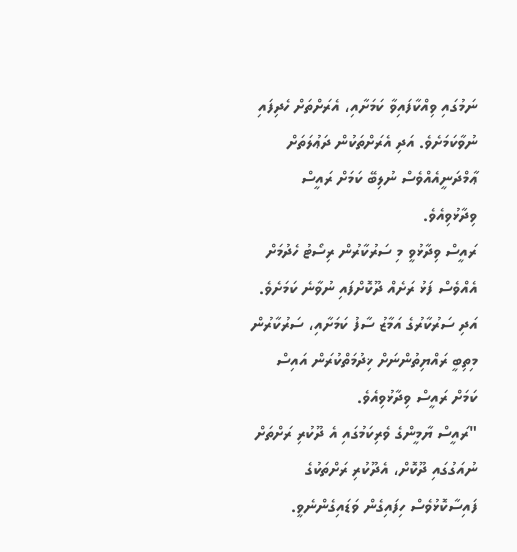ނަމުގައި ވިއްކާފައިވާ ކަމަށާއި، އެރަށްތަށް ހެދިފައި ނުވާކަމަށެވެ. އަދި އެރަށްތަކުން ދަޢުލަތަށް ޢާމްދަނީއެއްވެސް ނުލިބޭ ކަމަށް ރައީސް ވިދާޅުވިއެވެ.
ރައީސް ވިދާޅުވީ މި ސަރުކާރުން ރިސޯޓު ހެދުމަށް އެއްވެސް ފަޅު ރަށެއް ދޫކޮށްފައި ނުވާނެ ކަމަށެވެ. އަދި ސަރުކާރުގެ އަމާޒު ސާފު ކަމަށާއި، ސަރުކާރުން މިތިބީ ރައްޔިތުންނަށް ޚިދުމަތްކުރަން އައިސް ކަމަށް ރައީސް ވިދާޅުވިއެވެ.
"ރައީސް ޔާމީންގެ ވެރިކަމުގައި އެ ދޫކުރި ރަށްތަށް ނުއަގުގައި ދޫކޮށް، އެދޫކުރި ރަށްތަކުގެ ފައިސާކޮޅުވެސް ހިފައިގެން ވަޑައިގެންނެވީ.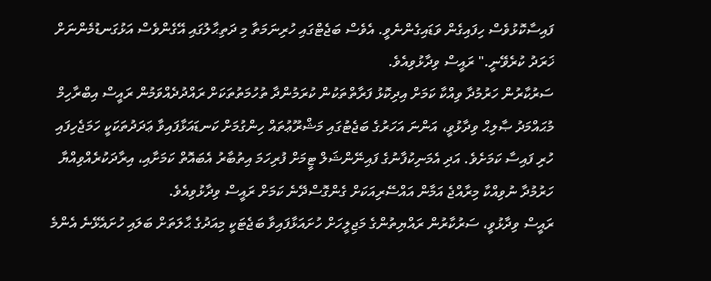ފައިސާކޮޅުވެސް ހިފައިގެން ވަޑައިގެންނެވީ. އެވެސް ބަޖެޓްގައި ހުރިނަމަތާ މި ދަތިޙާލުގައި އޭގެންވެސް އަޅުގަނޑުމެންނަށް ޚަރަދު ކުރެވޭނީ." ރައީސް ވިދާޅުވިއެވެ.
ސަރުކާރުން ހަރުމުދާ ވިއްކާ ކަމަށް އިދިކޮޅު ފަރާތްތަކުން ކުރަމުންދާ ތުހުމަތުތަކަށް ރައްދުދެއްވަމުން ރައީސް އިބްރާހިމް މުޙައްމަދު ޞާލިޙް ވިދާޅުވީ، އަންނަ އަހަރުގެ ބަޖެޓުގައި މަޝްރޫޢުތައް ހިންގުމަށް ކަނޑައަޅާފައިވާ ޢަދަދުތަކަކީ ހަމަޖެހިފައި ހުރި ފައިސާ ކަމަށެވެ. އަދި އެމަނިކުފާނުގެ ފައިނޭންޝަލް ޓީމަށް ފުރިހަމަ އިތުބާރު އެބައޮތް ކަމަށާއި، އިރާދަކުރެއްވިއްޔާ ހަރުމުދާ ނުވިއްކާ މިރާއްޖެ އަމާން އައްސޭރިއަކަށް ގެންގޮސްދޭނެ ކަމަށް ރައީސް ވިދާޅުވިއެވެ.
ރައީސް ވިދާޅުވީ، ސަރުކާރުން ރައްޔިތުންގެ މަޖިލީހަށް ހުށައަޅާފައިވާ ބަޖެޓަކީ މިއަދުގެ ޙާލަތަށް ބަލައި ހުށައެޅޭނެ އެންމެ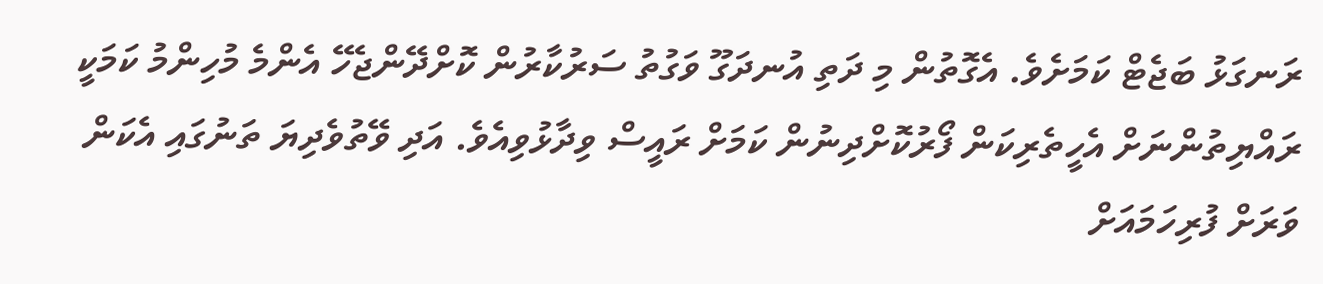ރަނގަޅު ބަޖެޓް ކަމަށެވެ. އެގޮތުން މި ދަތި އުނދަގޫ ވަގުތު ސަރުކާރުން ކޮށްދޭންޖެހޭ އެންމެ މުހިންމު ކަމަކީ ރައްޔިތުންނަށް އެހީތެރިކަން ފޯރުކޮށްދިނުން ކަމަށް ރައީސް ވިދާޅުވިއެވެ. އަދި ވޭތުވެދިޔަ ތަނުގައި އެކަން ވަރަށް ފުރިހަމައަށް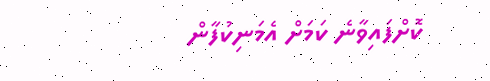ކޮށްފައިވާނެ ކަމަށް އެމަނިކުފާން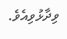ވިދާޅުވިއެވެ.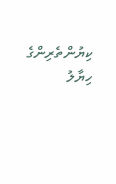ކިޔުންތެރިންގެ ހިޔާލު